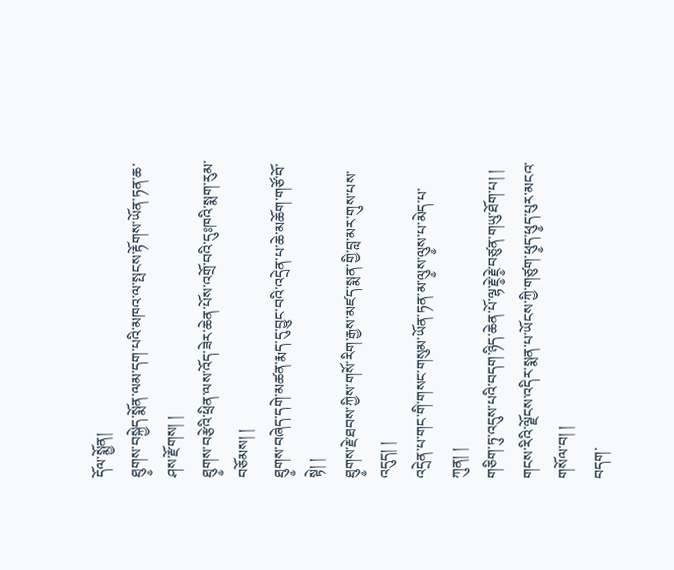དོལ་སྨྱོན།
ཐུ༵གས་བསྐྱེད་སྨོན་ལམ་དག་པའི་མཁའ་ལ་སྤངས་རྟོགས་ཡོན་ཏན་ཆ་ཤས་རྫོགས། །
ཐུ༵གས་བརྩེའི་ཕྲིན་ལས་འོད་ཟེར་ཆེན་པོས་འགྲོ་བའི་དུཿཁའི་སྨག་རུམ་བཅོམས། །
ཐུ༵གས་བཞེད་དགེ་མཚན་རྨད་དུ་བྱུང་བའི་འདྲེན་པ་ཆེ་མཆོག་གཙོ་བོ་སྟེ། །
ཐུ༵གས་རྗེ་ཐབས་ཀྱིས་གསོ་རིག་རྒྱས་མཛད་སྨན་གྱི་བླ་མར་གུས་པས་འདུད། །
འདྲེན་པ་གང་གི་གསང་གསུམ་ཡོན་ཏན་མ་ལུ༵ས་ལུ༵ས་པ་མེད་པ་ཀུན། །
གཅིག་ཏུ་འདུས་པའི་བདག་ཉིད་ཆེན་པོ་ལྷ་རྗེ༵་རྗེ༵་བཙུན་གཡུ་ཐོག་པ། །
གངས་རིའི་ལྗོངས་འདིར་སྨན་པ་ཡོངས་ཀྱི་གཙུག་ཕུ༵ད་ཕུ༵ད་པུར་མངའ་གསོལ་བ། །
བདག་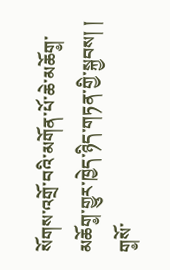སོགས་འགྲོ་བའི་མགོན་པོ་ཆེ་མཆོག༵་མཆོག༵་གྱུར་ཁྱེད་ཉིད་གཏན་གྱི་སྐྱབས། །
ག༵སོ་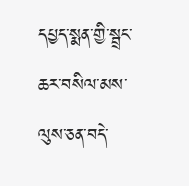དཔྱད་སྨན་གྱི་སྦྲང་ཆར་བསིལ་མས་ལུས་ཅན་བདེ་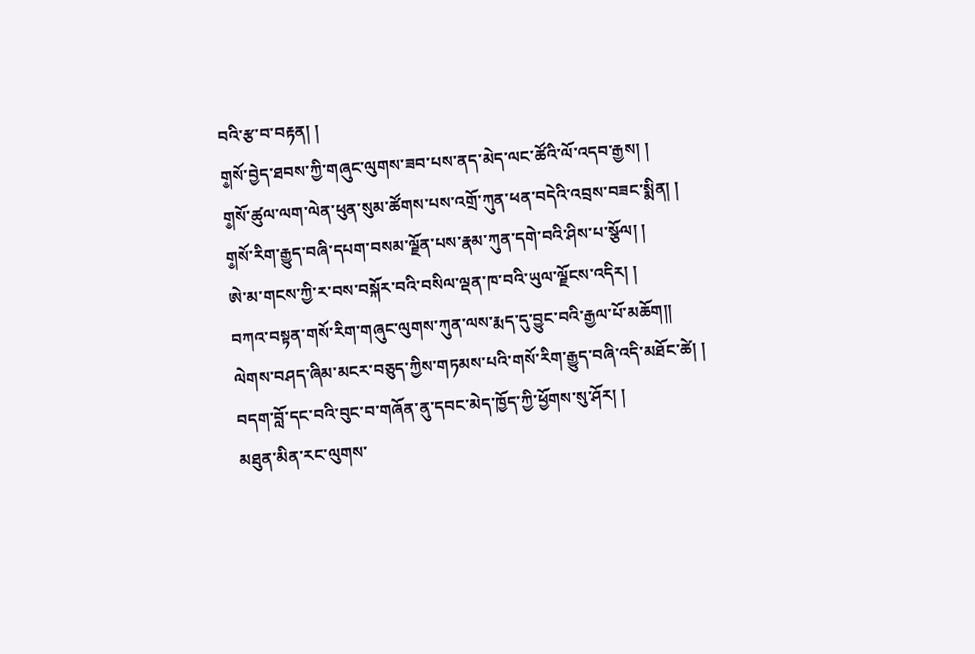བའི་རྩ་བ་བརྟན། །
ག༵སོ་བྱེད་ཐབས་ཀྱི་གཞུང་ལུགས་ཟབ་པས་ནད་མེད་ལང་ཚོའི་ལོ་འདབ་རྒྱས། །
ག༵སོ་ཚུལ་ལག་ལེན་ཕུན་སུམ་ཚོགས་པས་འགྲོ་ཀུན་ཕན་བདེའི་འབྲས་བཟང་སྨིན། །
ག༵སོ་རིག་རྒྱུད་བཞི་དཔག་བསམ་ལྗོན་པས་རྣམ་ཀུན་དགེ་བའི་ཤིས་པ་སྩོལ། །
ཨེ་མ་གངས་ཀྱི་ར་བས་བསྐོར་བའི་བསིལ་ལྡན་ཁ་བའི་ཡུལ་ལྗོངས་འདིར། །
བཀའ་བསྟན་གསོ་རིག་གཞུང་ལུགས་ཀུན་ལས་རྨད་དུ་བྱུང་བའི་རྒྱལ་པོ་མཆོག།།
ལེགས་བཤད་ཞིམ་མངར་བཅུད་ཀྱིས་གཏམས་པའི་གསོ་རིག་རྒྱུད་བཞི་འདི་མཐོང་ཚེ། །
བདག་བློ་དང་བའི་བུང་བ་གཞོན་ནུ་དབང་མེད་ཁྱོད་ཀྱི་ཕྱོགས་སུ་ཤོར། །
མཐུན་མིན་རང་ལུགས་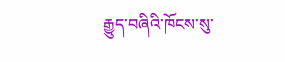རྒྱུད་བཞིའི་ཁོངས་སུ་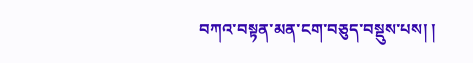བཀའ་བསྟན་མན་ངག་བཅུད་བསྡུས་པས། །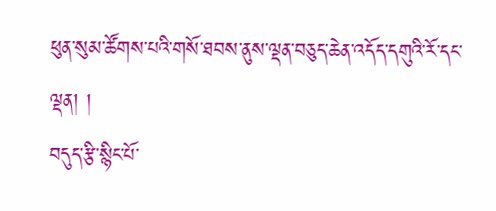ཕུན་སུམ་ཚོགས་པའི་གསོ་ཐབས་ནུས་ལྡན་བཅུད་ཆེན་འདོད་དགུའི་རོ་དང་ལྡན། །
བདུད་རྩི་སྙིང་པོ་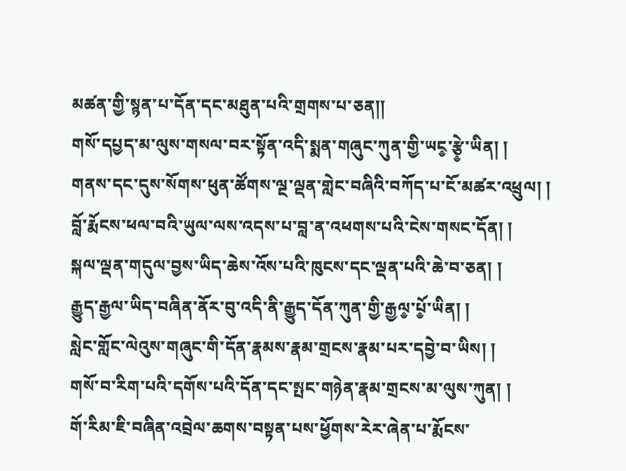མཚན་གྱི་སྙན་པ་དོན་དང་མཐུན་པའི་གྲགས་པ་ཅན།།
གསོ་དཔྱད་མ་ལུས་གསལ་བར་སྟོན་འདི་སྨན་གཞུང་ཀུན་གྱི་ཡང༵་རྩེ༵་ཡིན། །
གནས་དང་དུས་སོགས་ཕུན་ཚོགས་ལྔ་ལྡན་གླེང་བཞིའི་བཀོད་པ་ངོ་མཚར་འཕྲུལ། །
བློ་རྨོངས་ཕལ་བའི་ཡུལ་ལས་འདས་པ་བླ་ན་འཕགས་པའི་ངེས་གསང་དོན། །
སྐལ་ལྡན་གདུལ་བྱས་ཡིད་ཆེས་འོས་པའི་ཁུངས་དང་ལྡན་པའི་ཆེ་བ་ཅན། །
རྒྱུད་རྒྱལ་ཡིད་བཞིན་ནོར་བུ་འདི་ནི་རྒྱུད་དོན་ཀུན་གྱི་རྒྱལ༵་པོ༵་ཡིན། །
སླེང་གློང་ལེའུས་གཞུང་གི་དོན་རྣམས་རྣམ་གྲངས་རྣམ་པར་དབྱེ་བ་ཡིས། །
གསོ་བ་རིག་པའི་དགོས་པའི་དོན་དང་སྤང་གཉེན་རྣམ་གྲངས་མ་ལུས་ཀུན། །
གོ་རིམ་ཇི་བཞིན་འབྲེལ་ཆགས་བསྟན་པས་ཕྱོགས་རེར་ཞེན་པ་རྨོངས་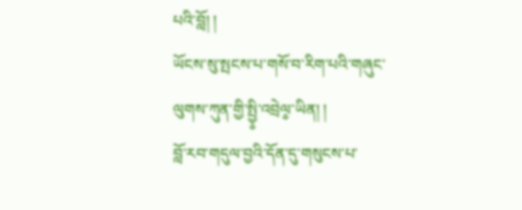པའི་བློ། །
ཡོངས་སུ་སྤངས་པ་གསོ་བ་རིག་པའི་གཞུང་ལུགས་ཀུན་གྱི་སྤྱི༵་འབྲེལ༵་ཡིན། །
བློ་རབ་གདུལ་བྱའི་དོན་དུ་གསུངས་པ་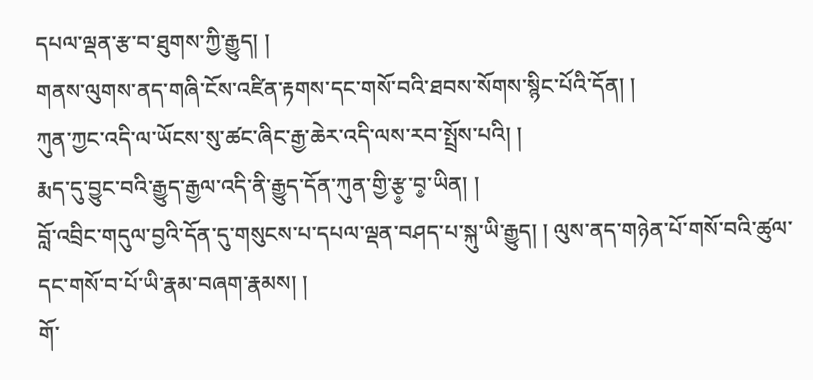དཔལ་ལྡན་རྩ་བ་ཐུགས་ཀྱི་རྒྱུད། །
གནས་ལུགས་ནད་གཞི་ངོས་འཛིན་རྟགས་དང་གསོ་བའི་ཐབས་སོགས་སྙིང་པོའི་དོན། །
ཀུན་ཀྱང་འདི་ལ་ཡོངས་སུ་ཚང་ཞིང་རྒྱ་ཆེར་འདི་ལས་རབ་སྤྲོས་པའི། །
རྨད་དུ་བྱུང་བའི་རྒྱུད་རྒྱལ་འདི་ནི་རྒྱུད་དོན་ཀུན་གྱི་རྩ༵་བ༵་ཡིན། །
བློ་འབྲིང་གདུལ་བྱའི་དོན་དུ་གསུངས་པ་དཔལ་ལྡན་བཤད་པ་སྐུ་ཡི་རྒྱུད། ། ལུས་ནད་གཉེན་པོ་གསོ་བའི་ཚུལ་དང་གསོ་བ་པོ་ཡི་རྣམ་བཞག་རྣམས། །
གོ་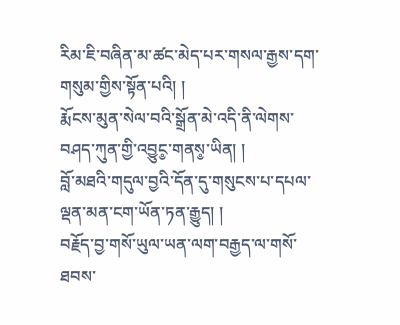རིམ་ཇི་བཞིན་མ་ཚང་མེད་པར་གསལ་རྒྱས་དག་གསུམ་གྱིས་སྟོན་པའི། །
རྨོངས་མུན་སེལ་བའི་སྒྲོན་མེ་འདི་ནི་ལེགས་བཤད་ཀུན་གྱི་འབྱུང༵་གནས༵་ཡིན། །
བློ་མཐའི་གདུལ་བྱའི་དོན་དུ་གསུངས་པ་དཔལ་ལྡན་མན་ངག་ཡོན་ཏན་རྒྱུད། །
བརྗོད་བྱ་གསོ་ཡུལ་ཡན་ལག་བརྒྱད་ལ་གསོ་ཐབས་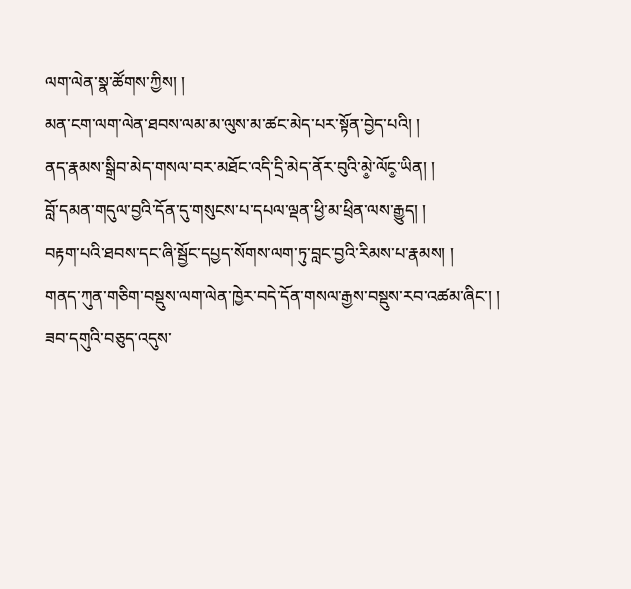ལག་ལེན་སྣ་ཚོགས་ཀྱིས། །
མན་ངག་ལག་ལེན་ཐབས་ལམ་མ་ལུས་མ་ཚང་མེད་པར་སྟོན་བྱེད་པའི། །
ནད་རྣམས་སྒྲིབ་མེད་གསལ་བར་མཐོང་འདི་དྲི་མེད་ནོར་བུའི་མེ༵་ལོང༵་ཡིན། །
བློ་དམན་གདུལ་བྱའི་དོན་དུ་གསུངས་པ་དཔལ་ལྡན་ཕྱི་མ་ཕྲིན་ལས་རྒྱུད། །
བརྟག་པའི་ཐབས་དང་ཞི་སྦྱོང་དཔྱད་སོགས་ལག་ཏུ་བླང་བྱའི་རིམས་པ་རྣམས། །
གནད་ཀུན་གཅིག་བསྡུས་ལག་ལེན་ཁྱེར་བདེ་དོན་གསལ་རྒྱས་བསྡུས་རབ་འཚམ་ཞིང་། །
ཟབ་དགུའི་བཅུད་འདུས་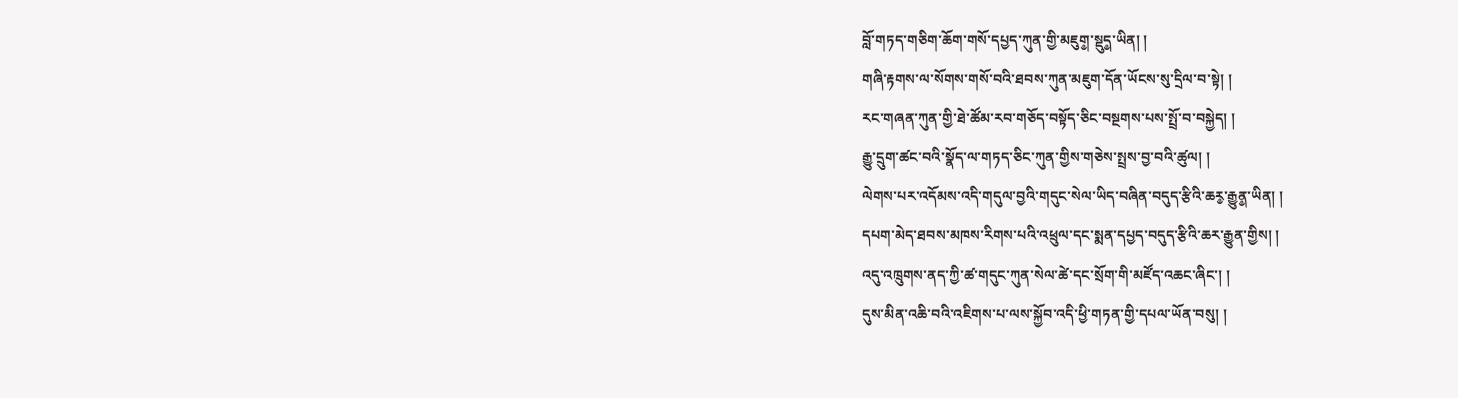བློ་གཏད་གཅིག་ཆོག་གསོ་དཔྱད་ཀུན་གྱི་མཇུག༵་སྡུད༵་ཡིན། །
གཞི་རྟགས་ལ་སོགས་གསོ་བའི་ཐབས་ཀུན་མཇུག་དོན་ཡོངས་སུ་དྲིལ་བ་སྟེ། །
རང་གཞན་ཀུན་གྱི་ཐེ་ཚོམ་རབ་གཅོད་བསྟོད་ཅིང་བསྔགས་པས་སྤྲོ་བ་བསྐྱེད། །
རྒྱུ་དྲུག་ཚང་བའི་སྣོད་ལ་གཏད་ཅིང་ཀུན་གྱིས་གཅེས་སྤྲས་བྱ་བའི་ཚུལ། །
ལེགས་པར་འདོམས་འདི་གདུལ་བྱའི་གདུང་སེལ་ཡིད་བཞིན་བདུད་རྩིའི་ཆར༵་རྒྱུན༵་ཡིན། །
དཔག་མེད་ཐབས་མཁས་རིགས་པའི་འཕྲུལ་དང་སྨན་དཔྱད་བདུད་རྩིའི་ཆར་རྒྱུན་གྱིས། །
འདུ་འཁྲུགས་ནད་ཀྱི་ཚ་གདུང་ཀུན་སེལ་ཚེ་དང་སྲོག་གི་མཛོད་འཆང་ཞིང་། །
དུས་མིན་འཆི་བའི་འཇིགས་པ་ལས་སྐྱོབ་འདི་ཕྱི་གཏན་གྱི་དཔལ་ཡོན་བསུ། །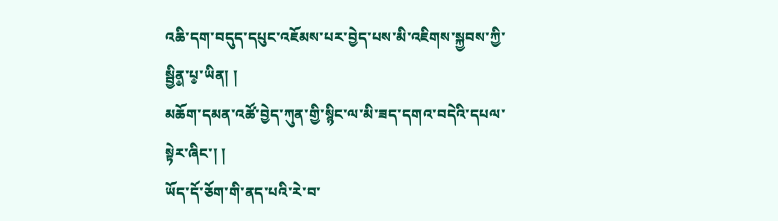འཆི་དག་བདུད་དཔུང་འཇོམས་པར་བྱེད་པས་མི་འཇིགས་སྐྱབས་ཀྱི་སྦྱིན༵་པ༵་ཡིན། །
མཆོག་དམན་འཚོ་བྱེད་ཀུན་གྱི་སྙིང་ལ་མི་ཟད་དགའ་བདེའི་དཔལ་སྟེར་ཞིང་། །
ཡོད་དོ་ཅོག་གི་ནད་པའི་རེ་བ་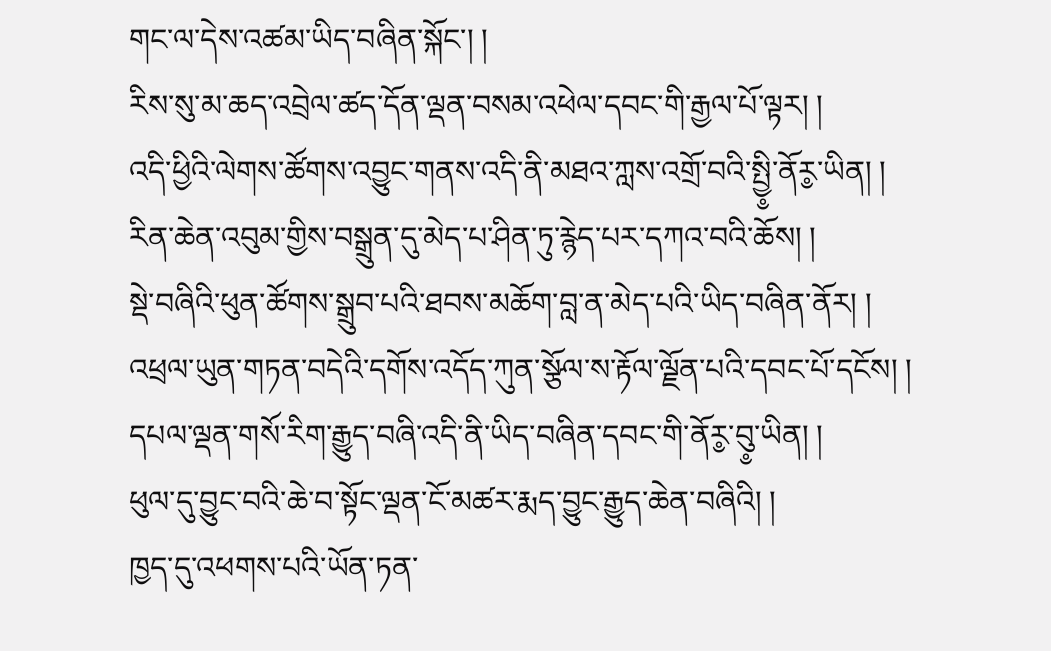གང་ལ་དེས་འཚམ་ཡིད་བཞིན་སྐོང་། །
རིས་སུ་མ་ཆད་འབྲེལ་ཚད་དོན་ལྡན་བསམ་འཕེལ་དབང་གི་རྒྱལ་པོ་ལྟར། །
འདི་ཕྱིའི་ལེགས་ཚོགས་འབྱུང་གནས་འདི་ནི་མཐའ་ཀླས་འགྲོ་བའི་སྤྱི༵་ནོར༵་ཡིན། །
རིན་ཆེན་འབུམ་གྱིས་བསྒྲུན་དུ་མེད་པ་ཤིན་ཏུ་རྙེད་པར་དཀའ་བའི་ཆོས། །
སྡེ་བཞིའི་ཕུན་ཚོགས་སྒྲུབ་པའི་ཐབས་མཆོག་བླ་ན་མེད་པའི་ཡིད་བཞིན་ནོར། །
འཕྲལ་ཡུན་གཏན་བདེའི་དགོས་འདོད་ཀུན་སྩོལ་ས་རྟོལ་ལྗོན་པའི་དབང་པོ་དངོས། །
དཔལ་ལྡན་གསོ་རིག་རྒྱུད་བཞི་འདི་ནི་ཡིད་བཞིན་དབང་གི་ནོར༵་བུ༵་ཡིན། །
ཕུལ་དུ་བྱུང་བའི་ཆེ་བ་སྟོང་ལྡན་ངོ་མཚར་རྨད་བྱུང་རྒྱུད་ཆེན་བཞིའི། །
ཁྱད་དུ་འཕགས་པའི་ཡོན་ཏན་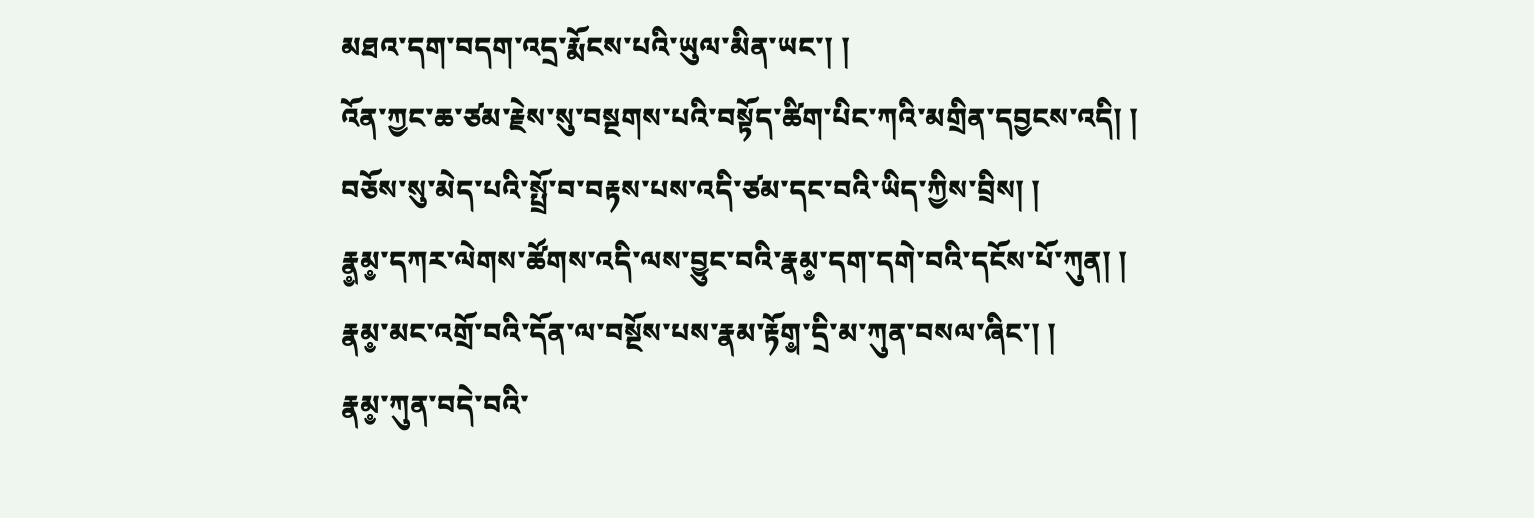མཐའ་དག་བདག་འདྲ་རྨོངས་པའི་ཡུལ་མིན་ཡང་། །
འོན་ཀྱང་ཆ་ཙམ་རྗེས་སུ་བསྔགས་པའི་བསྟོད་ཚིག་པིང་ཀའི་མགྲིན་དབྱངས་འདི། །
བཅོས་སུ་མེད་པའི་སྤྲོ་བ་བརྟས་པས་འདི་ཙམ་དང་བའི་ཡིད་ཀྱིས་བྲིས། །
རྣ༵མ༵་དཀར་ལེགས་ཚོགས་འདི་ལས་བྱུང་བའི་རྣམ༵་དག་དགེ་བའི་དངོས་པོ་ཀུན། །
རྣམ༵་མང་འགྲོ་བའི་དོན་ལ་བསྔོས་པས་རྣམ་རྟོག༵་དྲི་མ་ཀུན་བསལ་ཞིང་། །
རྣམ༵་ཀུན་བདེ་བའི་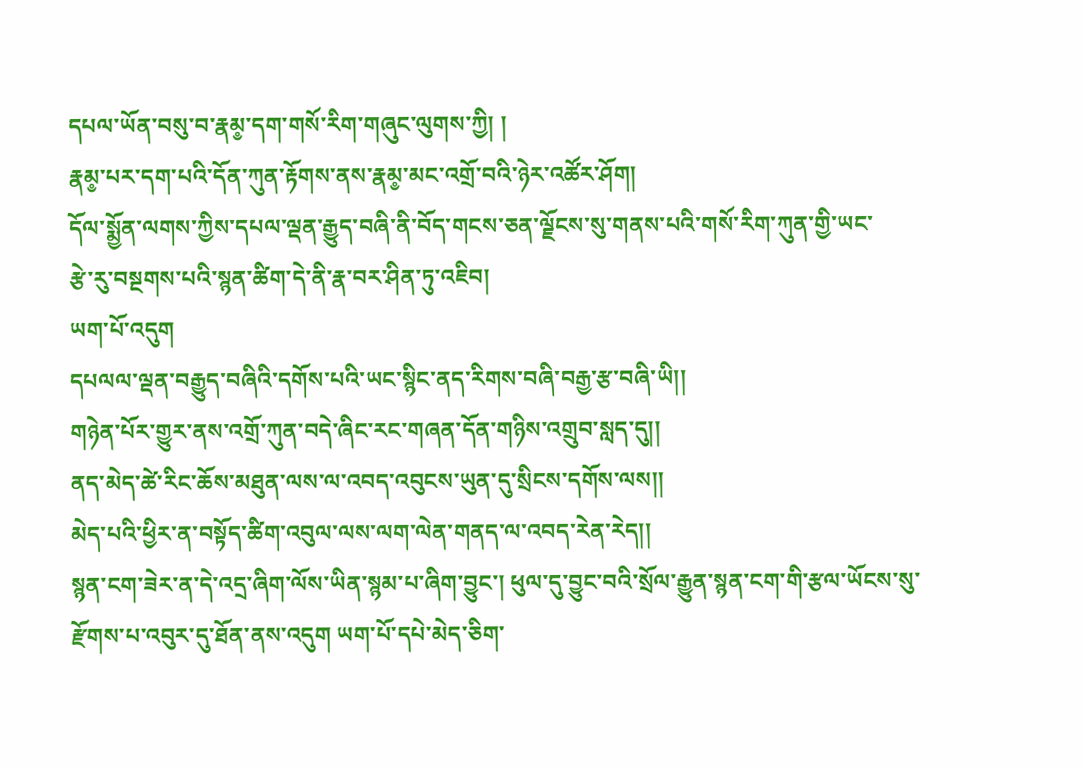དཔལ་ཡོན་བསུ་བ་རྣམ༵་དག་གསོ་རིག་གཞུང་ལུགས་ཀྱི། །
རྣམ༵་པར་དག་པའི་དོན་ཀུན་རྟོགས་ནས་རྣམ༵་མང་འགྲོ་བའི་ཉེར་འཚོར་ཤོག།
དོལ་སྨྱོན་ལགས་ཀྱིས་དཔལ་ལྡན་རྒྱུད་བཞི་ནི་བོད་གངས་ཅན་ལྗོངས་སུ་གནས་པའི་གསོ་རིག་ཀུན་གྱི་ཡང་
རྩེ་རུ་བསྔགས་པའི་སྙན་ཚིག་དེ་ནི་རྣ་བར་ཤིན་ཏུ་འཇིབ།
ཡག་པོ་འདུག
དཔལལ་ལྡན་བརྒྱུད་བཞིའི་དགོས་པའི་ཡང་སྙིང་ནད་རིགས་བཞི་བརྒྱ་རྩ་བཞི་ཡི།།
གཉེན་པོར་གྱུར་ནས་འགྲོ་ཀུན་བདེ་ཞིང་རང་གཞན་དོན་གཉིས་འགྲུབ་སླད་དུ།།
ནད་མེད་ཚེ་རིང་ཆོས་མཐུན་ལས་ལ་འབད་འབུངས་ཡུན་དུ་སྲིངས་དགོས་ལས།།
མེད་པའི་ཕྱིར་ན་བསྟོད་ཚིག་འབུལ་ལས་ལག་ལེན་གནད་ལ་འབད་རེན་རེད།།
སྙན་ངག་ཟེར་ན་དེ་འདྲ་ཞིག་ལོས་ཡིན་སྙམ་པ་ཞིག་བྱུང་། ཕུལ་དུ་བྱུང་བའི་སྲོལ་རྒྱུན་སྙན་ངག་གི་རྩལ་ཡོངས་སུ་རྫོགས་པ་འབུར་དུ་ཐོན་ནས་འདུག ཡག་པོ་དཔེ་མེད་ཅིག་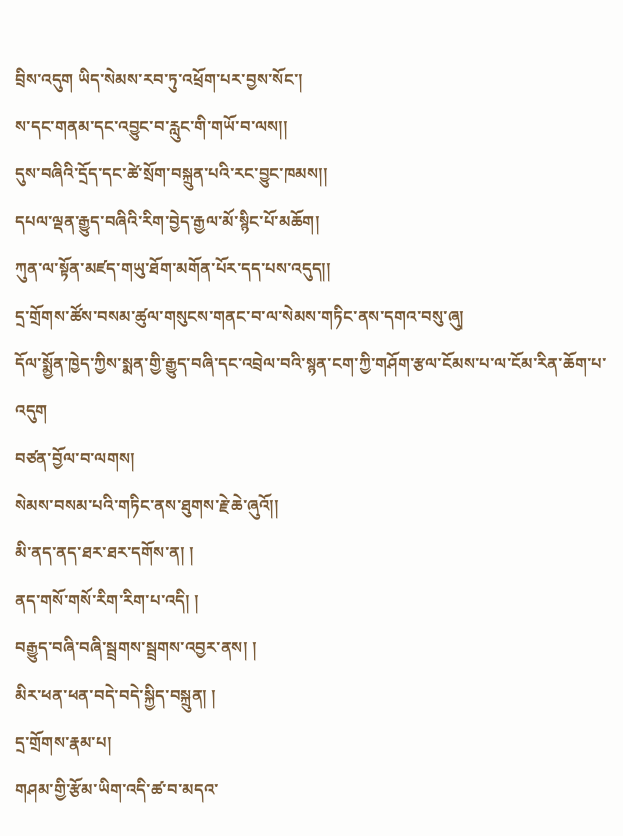བྲིས་འདུག ཡིད་སེམས་རབ་ཏུ་འཕྲོག་པར་བྱས་སོང་།
ས་དང་གནམ་དང་འབྱུང་བ་རླུང་གི་གཡོ་བ་ལས།།
དུས་བཞིའི་དྲོད་དང་ཚེ་སྲོག་བསྐྲུན་པའི་རང་བྱུང་ཁམས།།
དཔལ་ལྡན་རྒྱུད་བཞིའི་རིག་བྱེད་རྒྱལ་མོ་སྙིང་པོ་མཆོག།
ཀུན་ལ་སྟོན་མཛད་གཡུ་ཐོག་མགོན་པོར་དད་པས་འདུད།།
དྲ་གྲོགས་ཚོས་བསམ་ཚུལ་གསུངས་གནང་བ་ལ་སེམས་གཏིང་ནས་དགའ་བསུ་ཞུ།
དོལ་སྨྱོན་ཁྱེད་ཀྱིས་སྨན་གྱི་རྒྱུད་བཞི་དང་འབྲེལ་བའི་སྙན་ངག་ཀྱི་གཤོག་རྩལ་ངོམས་པ་ལ་ངོམ་རིན་ཆོག་པ་འདུག
བཙན་བྱོལ་བ་ལགས།
སེམས་བསམ་པའི་གཏིང་ནས་ཐུགས་རྗེ་ཆེ་ཞུའོ།།
མི་ནད་ནད་ཐར་ཐར་དགོས་ན། །
ནད་གསོ་གསོ་རིག་རིག་པ་འདི། །
བརྒྱུད་བཞི་བཞི་སྦྲགས་སྦྲགས་འབྱར་ནས། །
མིར་ཕན་ཕན་བདེ་བདེ་སྐྱིད་བསྐྲུན། །
དྲ་གྲོགས་རྣམ་པ།
གཤམ་གྱི་རྩོམ་ཡིག་འདི་ཚ་བ་མདའ་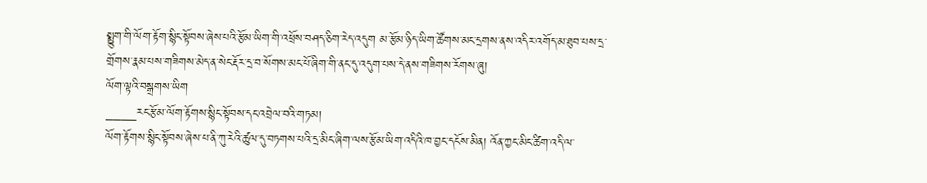སྨྱུག་གི་ལོག་རྟོག་སྙིང་སྟོབས་ཞེས་པའི་རྩོམ་ཡིག་གི་འཕྲོས་བཤད་ཅིག་རེད་འདུག མ་རྩོམ་ཉིད་ཡིག་ཚོགས་མང་དྲགས་ནས་འདིར་འགོད་མ་ཐུབ་པས་དྲ་གྲོགས་རྣམ་པས་གཟིགས་མེད་ན་སེང་རྡོར་དྲ་བ་སོགས་མང་པོ་ཞིག་གི་ནང་དུ་འདུག་པས་དེ་ནས་གཟིགས་རོགས་ཞུ།
ལོག་ལྟའི་བསྒྲགས་ཡིག
____རང་རྩོམ་ལོག་རྟོགས་སྙིང་སྟོབས་དང་འབྲེལ་བའི་གཏམ།
ལོག་རྟོགས་སྙིང་སྟོབས་ཞེས་པ་ནི་ཀུ་རེའི་ཚུལ་དུ་བཏགས་པའི་དྲ་མིང་ཞིག་ལས་རྩོམ་ཡིག་འདིའི་ཁ་བྱང་དངོས་མིན། འོན་ཀྱང་མིང་ཚིག་འདི་ལ་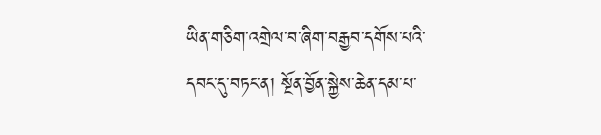ཡིན་གཅིག་འགྲེལ་བ་ཞིག་བརྒྱབ་དགོས་པའི་དབང་དུ་བཏང་ན། སྔོན་བྱོན་སྐྱེས་ཆེན་དམ་པ་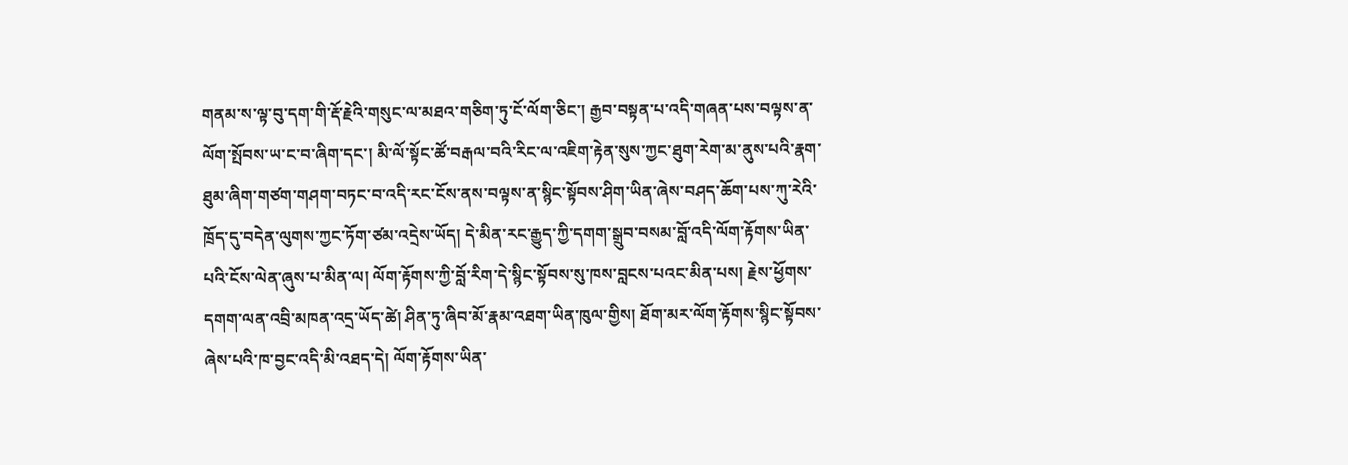གནམ་ས་ལྟ་བུ་དག་གི་རྡོ་རྗེའི་གསུང་ལ་མཐའ་གཅིག་ཏུ་ངོ་ལོག་ཅིང་། རྒྱབ་བསྟན་པ་འདི་གཞན་པས་བལྟས་ན་ལོག་སྤོབས་ཡ་ང་བ་ཞིག་དང་། མི་ལོ་སྟོང་ཚོ་བརྒལ་བའི་རིང་ལ་འཇིག་རྟེན་སུས་ཀྱང་ཐུག་རེག་མ་ནུས་པའི་རྣག་ཐུམ་ཞིག་གཙག་གཤག་བཏང་བ་འདི་རང་ངོས་ནས་བལྟས་ན་སྙིང་སྟོབས་ཤིག་ཡིན་ཞེས་བཤད་ཆོག་པས་ཀུ་རེའི་ཁྲོད་དུ་བདེན་ལུགས་ཀྱང་ཏོག་ཙམ་འདྲེས་ཡོད། དེ་མིན་རང་རྒྱུད་ཀྱི་དགག་སྒྲུབ་བསམ་བློ་འདི་ལོག་རྟོགས་ཡིན་པའི་ངོས་ལེན་ཞུས་པ་མིན་ལ། ལོག་རྟོགས་ཀྱི་བློ་རིག་དེ་སྙིང་སྟོབས་སུ་ཁས་བླངས་པའང་མིན་པས། རྗེས་ཕྱོགས་དགག་ལན་འབྲི་མཁན་འདྲ་ཡོད་ཚེ། ཤིན་ཏུ་ཞིབ་མོ་རྣམ་འཐག་ཡིན་ཁུལ་གྱིས། ཐོག་མར་ལོག་རྟོགས་སྙིང་སྟོབས་ཞེས་པའི་ཁ་བྱང་འདི་མི་འཐད་དེ། ལོག་རྟོགས་ཡིན་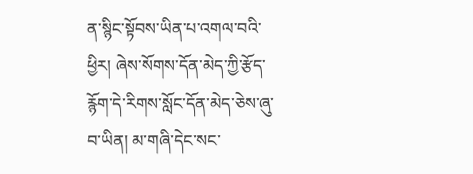ན་སྙིང་སྟོབས་ཡིན་པ་འགལ་བའི་ཕྱིར། ཞེས་སོགས་དོན་མེད་ཀྱི་རྩོད་རྙོག་དེ་རིགས་སློང་དོན་མེད་ཅེས་ཞུ་བ་ཡིན། མ་གཞི་དེང་སང་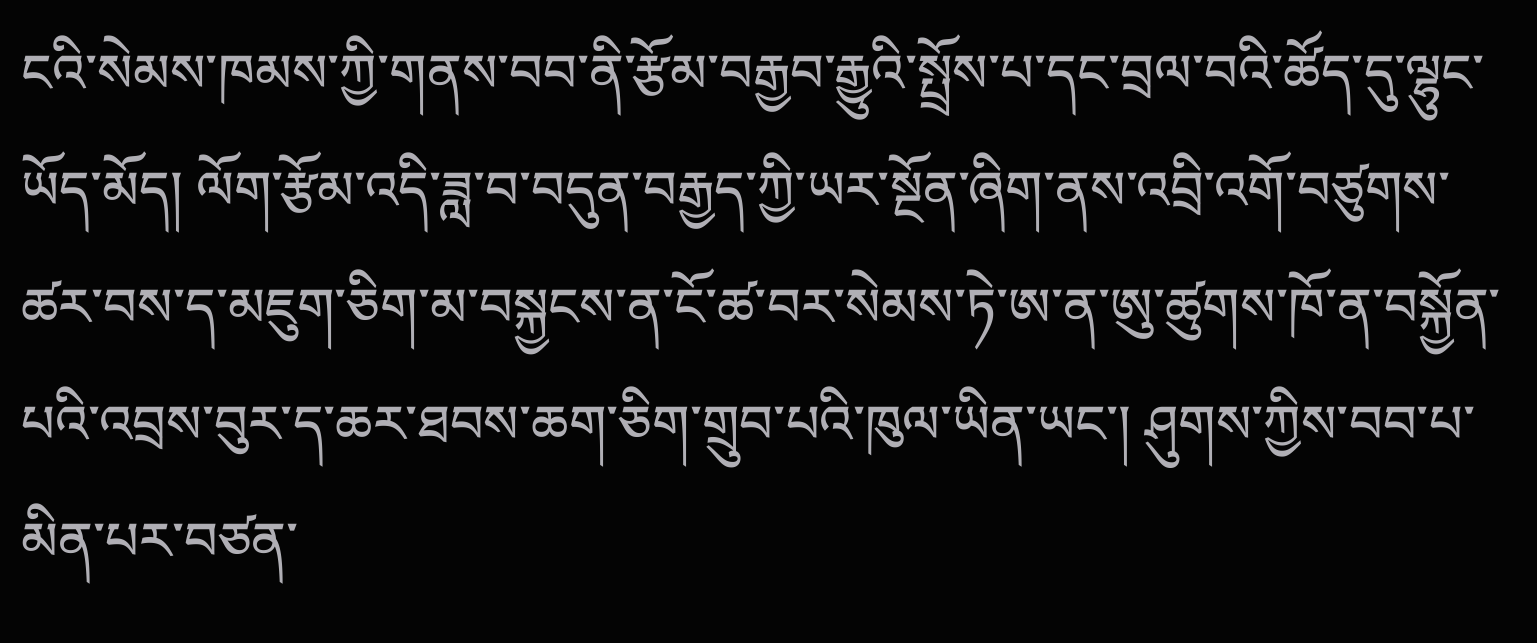ངའི་སེམས་ཁམས་ཀྱི་གནས་བབ་ནི་རྩོམ་བརྒྱབ་རྒྱུའི་སྤྲོས་པ་དང་བྲལ་བའི་ཚོད་དུ་ལྷུང་ཡོད་མོད། ལོག་རྩོམ་འདི་ཟླ་བ་བདུན་བརྒྱད་ཀྱི་ཡར་སྔོན་ཞིག་ནས་འབྲི་འགོ་བཙུགས་ཚར་བས་ད་མཇུག་ཅིག་མ་བསྐྱངས་ན་ངོ་ཚ་བར་སེམས་ཏེ་ཨ་ན་ཨུ་ཚུགས་ཁོ་ན་བསྐྱོན་པའི་འབྲས་བུར་ད་ཆར་ཐབས་ཆག་ཅིག་གྲུབ་པའི་ཁུལ་ཡིན་ཡང་། ཤུགས་ཀྱིས་བབ་པ་མིན་པར་བཙན་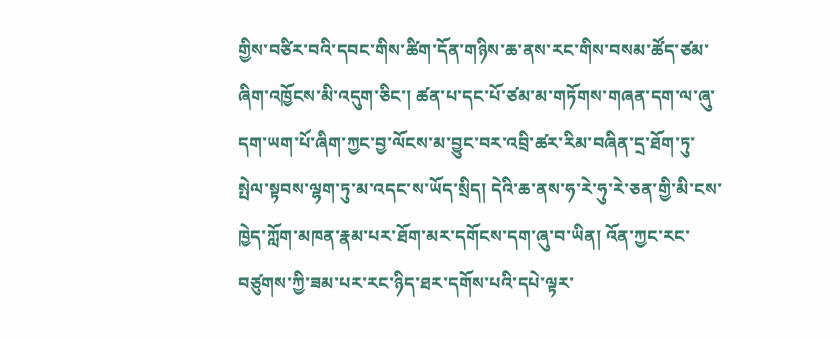གྱིས་བཙིར་བའི་དབང་གིས་ཚིག་དོན་གཉིས་ཆ་ནས་རང་གིས་བསམ་ཚོད་ཙམ་ཞིག་འཁྱོངས་མི་འདུག་ཅིང་། ཚན་པ་དང་པོ་ཙམ་མ་གཏོགས་གཞན་དག་ལ་ཞུ་དག་ཡག་པོ་ཞིག་ཀྱང་བྱ་ལོངས་མ་བྱུང་བར་འབྲི་ཚར་རིམ་བཞིན་དྲ་ཐོག་ཏུ་སྤེལ་སྟབས་ལྷག་ཏུ་མ་འདང་ས་ཡོད་སྲིད། དེའི་ཆ་ནས་ཧ་རེ་ཧུ་རེ་ཅན་གྱི་མི་ངས་ཁྱེད་ཀློག་མཁན་རྣམ་པར་ཐོག་མར་དགོངས་དག་ཞུ་བ་ཡིན། འོན་ཀྱང་རང་བཙུགས་ཀྱི་ཟམ་པར་རང་ཉིད་ཐར་དགོས་པའི་དཔེ་ལྟར་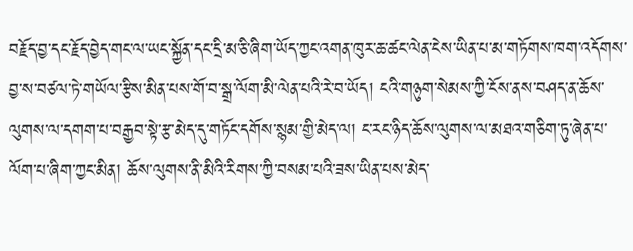བརྗོད་བྱ་དང་རྗོད་བྱེད་གང་ལ་ཡང་སྐྱོན་དང་དྲི་མ་ཅི་ཞིག་ཡོད་ཀྱང་འགན་ཁུར་ཆ་ཚང་ལེན་ངེས་ཡིན་པ་མ་གཏོགས་ཁག་འདོགས་བྱ་ས་བཙལ་ཏེ་གཡོལ་རྩིས་མིན་པས་གོ་བ་སྒྲ་ལོག་མི་ལེན་པའི་རེ་བ་ཡོད། ངའི་གཉུག་སེམས་ཀྱི་ངོས་ནས་བཤད་ན་ཆོས་ལུགས་ལ་དགག་པ་བརྒྱབ་སྟེ་རྩ་མེད་དུ་གཏོང་དགོས་སྙམ་གྱི་མེད་ལ། ང་རང་ཉིད་ཆོས་ལུགས་ལ་མཐའ་གཅིག་ཏུ་ཞེན་པ་ལོག་པ་ཞིག་ཀྱང་མིན། ཆོས་ལུགས་ནི་མིའི་རིགས་ཀྱི་བསམ་པའི་ཟས་ཡིན་པས་མེད་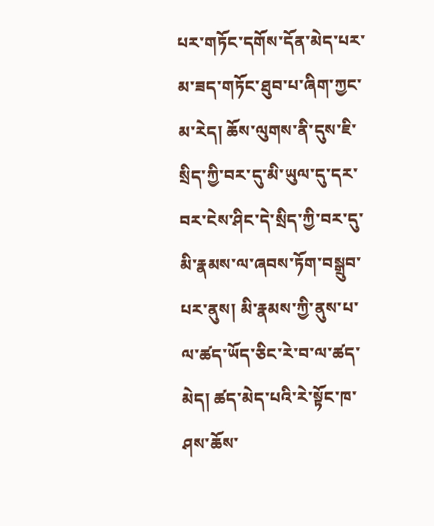པར་གཏོང་དགོས་དོན་མེད་པར་མ་ཟད་གཏོང་ཐུབ་པ་ཞིག་ཀྱང་མ་རེད། ཆོས་ལུགས་ནི་དུས་ཇི་སྲིད་ཀྱི་བར་དུ་མི་ཡུལ་དུ་དར་བར་ངེས་ཤིང་དེ་སྲིད་ཀྱི་བར་དུ་མི་རྣམས་ལ་ཞབས་ཏོག་བསྒྲུབ་པར་ནུས། མི་རྣམས་ཀྱི་ནུས་པ་ལ་ཚད་ཡོད་ཅིང་རེ་བ་ལ་ཚད་མེད། ཚད་མེད་པའི་རེ་སྟོང་ཁ་ཤས་ཆོས་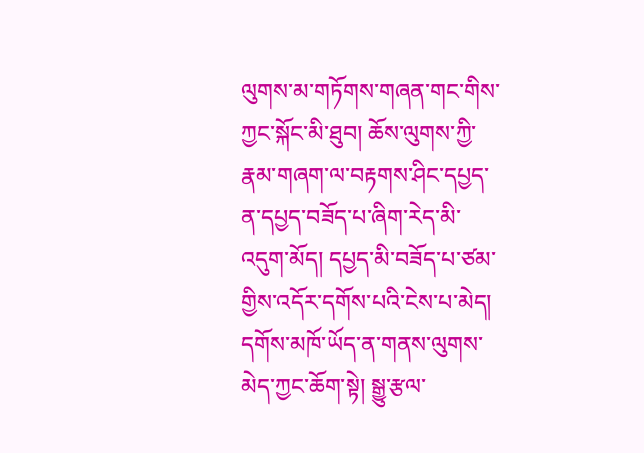ལུགས་མ་གཏོགས་གཞན་གང་གིས་ཀྱང་སྐོང་མི་ཐུབ། ཆོས་ལུགས་ཀྱི་རྣམ་གཞག་ལ་བརྟགས་ཤིང་དཔྱད་ན་དཔྱད་བཟོད་པ་ཞིག་རེད་མི་འདུག་མོད། དཔྱད་མི་བཟོད་པ་ཙམ་གྱིས་འདོར་དགོས་པའི་ངེས་པ་མེད། དགོས་མཁོ་ཡོད་ན་གནས་ལུགས་མེད་ཀྱང་ཆོག་སྟེ། སྒྱུ་རྩལ་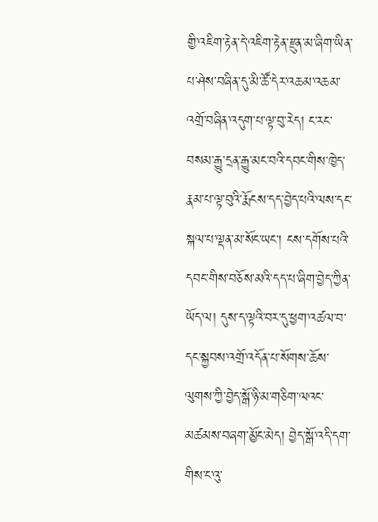གྱི་འཇིག་རྟེན་དེ་འཇིག་རྟེན་རྫུན་མ་ཞིག་ཡིན་པ་ཤེས་བཞིན་དུ་མི་ཚོ་དེར་འཆམ་འཆམ་འགྲོ་བཞིན་འདུག་པ་ལྟ་བུ་རེད། ང་རང་བསམ་རྒྱུ་དྲན་རྒྱུ་མང་བའི་དབང་གིས་ཁྱེད་རྣམ་པ་ལྟ་བུའི་རྨོངས་དད་བྱེད་པའི་ལས་དང་སྐལ་པ་ལྡན་མ་སོང་ཡང་། ངས་དགོས་པའི་དབང་གིས་བཅོས་མའི་དད་པ་ཞིག་བྱེད་ཀྱིན་ཡོད་ལ། དུས་ད་ལྟའི་བར་དུ་ཕྱག་འཚལ་བ་དང་སྐྱབས་འགྲོ་འདོན་པ་སོགས་ཆོས་ལུགས་ཀྱི་བྱེད་སྒོ་ཉི་མ་གཅིག་ལའང་མཚམས་བཞག་མྱོང་མེད། བྱེད་སྒོ་འདི་དག་གིས་ང་འུ་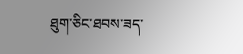ཐུག་ཅིང་ཐབས་ཟད་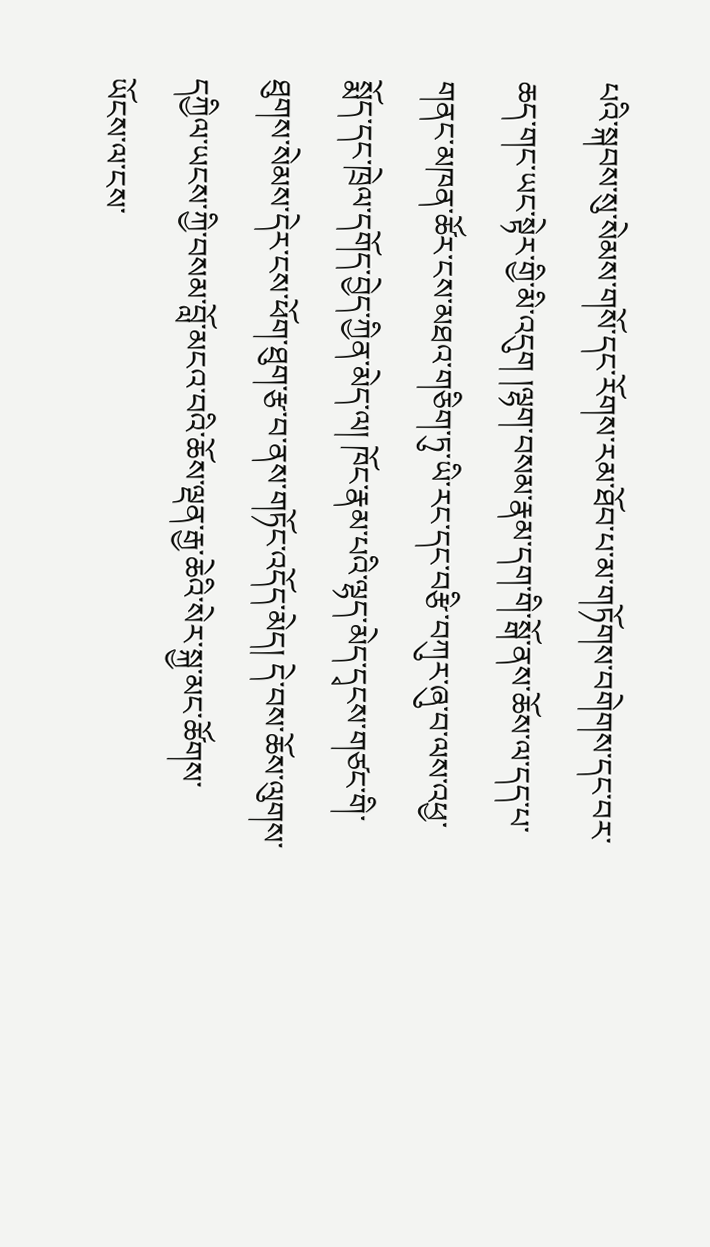པའི་སྐབས་སུ་སེམས་གསོ་དང་རོགས་རམ་ཐོབ་པ་མ་གཏོགས་བགེགས་དང་བར་ཆད་གང་ཡང་སྟེར་གྱི་མི་འདུག །ལྷག་བསམ་རྣམ་དག་གི་སྒོ་ནས་ཆོས་ལ་དད་པ་གནང་མཁན་ཚོར་ངས་མཐའ་གཅིག་ཏུ་ཡི་རང་དང་བརྩི་བཀུར་ཞུ་བ་ལས་འཕྱ་སྨོད་དང་ཁྲེལ་དགོད་བྱེད་ཀྱིན་མེད་ལ། ཁོང་རྣམ་པའི་ལྷད་མེད་དྭངས་གཙང་གི་ཐུགས་སེམས་དེར་ངས་ཕོག་ཐུག་རྩ་བ་ནས་གཏོང་འདོད་མེད། དེ་བས་ཆོས་ལུགས་དཀྱིལ་ཡངས་ཀྱི་བསམ་བློ་མངའ་བའི་ཆོས་ལྡན་རྒྱ་ཆེའི་སེར་སྐྱ་མང་ཚོགས་ཡོངས་ལ་ངས་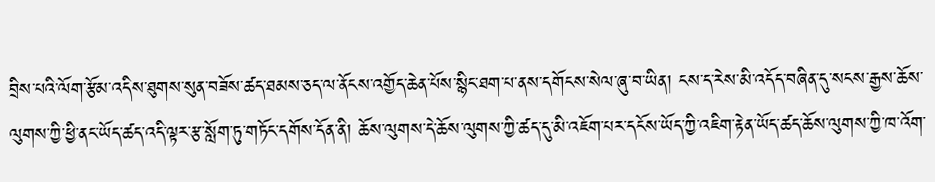བྲིས་པའི་ལོག་རྩོམ་འདིས་ཐུགས་སུན་བཟོས་ཚད་ཐམས་ཅད་ལ་ནོངས་འགྱོད་ཆེན་པོས་སྙིང་ཐག་པ་ནས་དགོངས་སེལ་ཞུ་བ་ཡིན། ངས་ད་རེས་མི་འདོད་བཞིན་དུ་སངས་རྒྱས་ཆོས་ལུགས་ཀྱི་ཕྱི་ནང་ཡོད་ཚད་འདི་ལྟར་རྩ་སློག་ཏུ་གཏོང་དགོས་དོན་ནི། ཆོས་ལུགས་དེ་ཆོས་ལུགས་ཀྱི་ཚད་དུ་མི་འཇོག་པར་དངོས་ཡོད་ཀྱི་འཇིག་རྟེན་ཡོད་ཚད་ཆོས་ལུགས་ཀྱི་ཁ་འོག་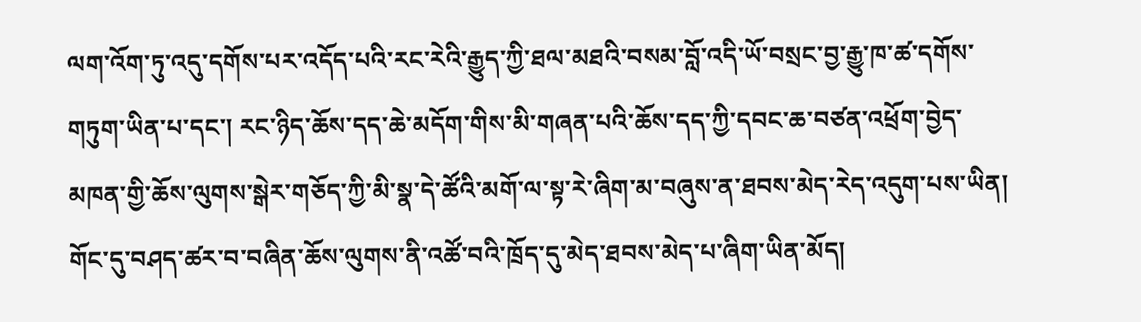ལག་འོག་ཏུ་འདུ་དགོས་པར་འདོད་པའི་རང་རེའི་རྒྱུད་ཀྱི་ཐལ་མཐའི་བསམ་བློ་འདི་ཡོ་བསྲང་བྱ་རྒྱུ་ཁ་ཚ་དགོས་གཏུག་ཡིན་པ་དང་། རང་ཉིད་ཆོས་དད་ཆེ་མདོག་གིས་མི་གཞན་པའི་ཆོས་དད་ཀྱི་དབང་ཆ་བཙན་འཕྲོག་བྱེད་མཁན་གྱི་ཆོས་ལུགས་སྒེར་གཅོད་ཀྱི་མི་སྣ་དེ་ཚོའི་མགོ་ལ་སྟ་རེ་ཞིག་མ་བཞུས་ན་ཐབས་མེད་རེད་འདུག་པས་ཡིན། གོང་དུ་བཤད་ཚར་བ་བཞིན་ཆོས་ལུགས་ནི་འཚོ་བའི་ཁྲོད་དུ་མེད་ཐབས་མེད་པ་ཞིག་ཡིན་མོད།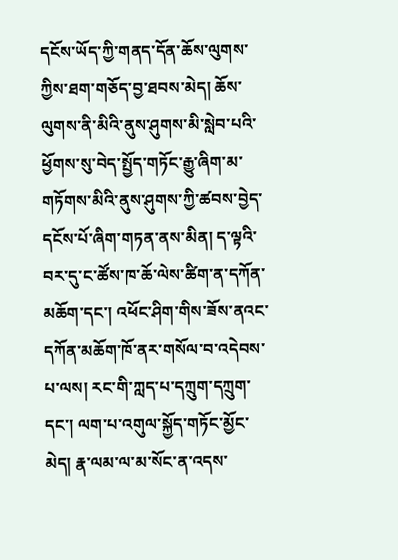དངོས་ཡོད་ཀྱི་གནད་དོན་ཆོས་ལུགས་ཀྱིས་ཐག་གཅོད་བྱ་ཐབས་མེད། ཆོས་ལུགས་ནི་མིའི་ནུས་ཤུགས་མི་སླེབ་པའི་ཕྱོགས་སུ་བེད་སྤྱོད་གཏོང་རྒྱུ་ཞིག་མ་གཏོགས་མིའི་ནུས་ཤུགས་ཀྱི་ཚབས་བྱེད་དངོས་པོ་ཞིག་གཏན་ནས་མིན། ད་ལྟའི་བར་དུ་ང་ཚོས་ཁ་ཆོ་ལེས་ཚིག་ན་དཀོན་མཆོག་དང་། འཕོང་ཤིག་གིས་ཟོས་ནའང་དཀོན་མཆོག་ཁོ་ནར་གསོལ་བ་འདེབས་པ་ལས། རང་གི་ཀླད་པ་དཀྲུག་དཀྲུག་དང་། ལག་པ་འགུལ་སྐྱོད་གཏོང་མྱོང་མེད། རྣ་ལམ་ལ་མ་སོང་ན་འདས་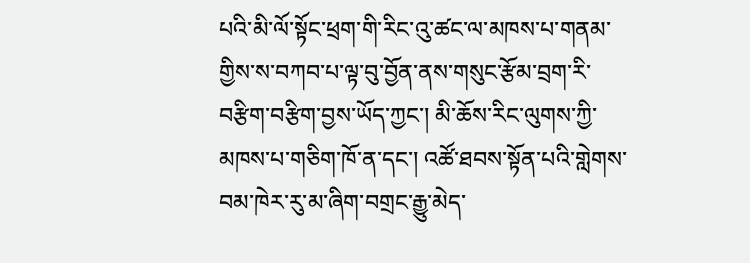པའི་མི་ལོ་སྟོང་ཕྲག་གི་རིང་འུ་ཚང་ལ་མཁས་པ་གནམ་གྱིས་ས་བཀབ་པ་ལྟ་བུ་བྱོན་ནས་གསུང་རྩོམ་བྲག་རི་བརྩིག་བརྩིག་བྱས་ཡོད་ཀྱང་། མི་ཆོས་རིང་ལུགས་ཀྱི་མཁས་པ་གཅིག་ཁོ་ན་དང་། འཚོ་ཐབས་སྟོན་པའི་གླེགས་བམ་ཁེར་རུ་མ་ཞིག་བགྲང་རྒྱུ་མེད་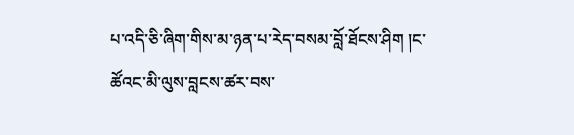པ་འདི་ཅི་ཞིག་གིས་མ་ཉན་པ་རེད་བསམ་བློ་ཐོངས་ཤིག །ང་ཚོའང་མི་ལུས་བླངས་ཚར་བས་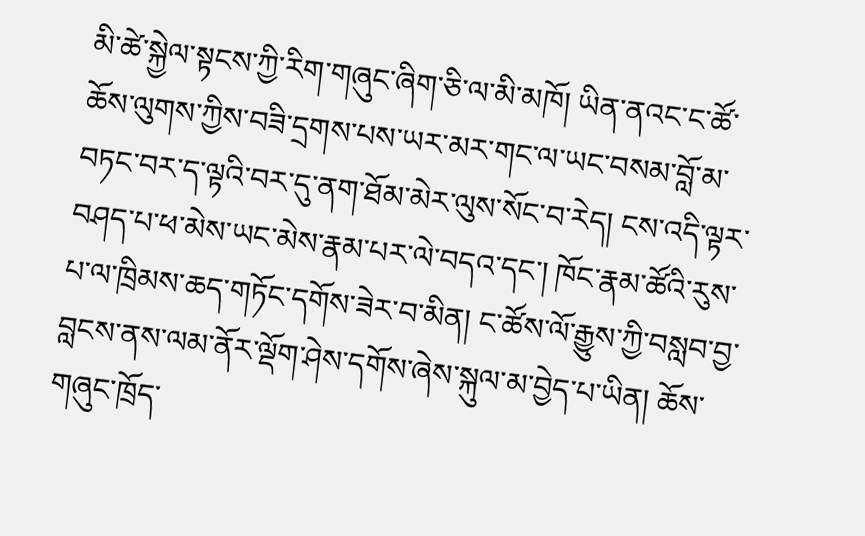མི་ཚེ་སྐྱེལ་སྟངས་ཀྱི་རིག་གཞུང་ཞིག་ཅི་ལ་མི་མཁོ། ཡིན་ནའང་ང་ཚོ་ཆོས་ལུགས་ཀྱིས་བཟི་དྲགས་པས་ཡར་མར་གང་ལ་ཡང་བསམ་བློ་མ་བཏང་བར་ད་ལྟའི་བར་དུ་ནག་ཐོམ་མེར་ལུས་སོང་བ་རེད། ངས་འདི་ལྟར་བཤད་པ་ཕ་མེས་ཡང་མེས་རྣམ་པར་ལེ་བདའ་དང་། ཁོང་རྣམ་ཚོའི་རུས་པ་ལ་ཁྲིམས་ཆད་གཏོང་དགོས་ཟེར་བ་མིན། ང་ཚོས་ལོ་རྒྱུས་ཀྱི་བསླབ་བྱ་བླངས་ནས་ལམ་ནོར་ལྡོག་ཤེས་དགོས་ཞེས་སྐུལ་མ་བྱེད་པ་ཡིན། ཆོས་གཞུང་ཁྲོད་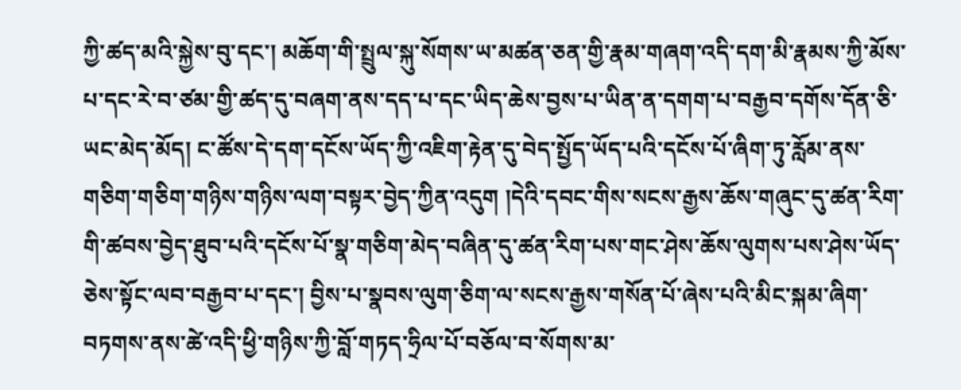ཀྱི་ཚད་མའི་སྐྱེས་བུ་དང་། མཆོག་གི་སྤྲུལ་སྐུ་སོགས་ཡ་མཚན་ཅན་གྱི་རྣམ་གཞག་འདི་དག་མི་རྣམས་ཀྱི་མོས་པ་དང་རེ་བ་ཙམ་གྱི་ཚད་དུ་བཞག་ནས་དད་པ་དང་ཡིད་ཆེས་བྱས་པ་ཡིན་ན་དགག་པ་བརྒྱབ་དགོས་དོན་ཅི་ཡང་མེད་མོད། ང་ཚོས་དེ་དག་དངོས་ཡོད་ཀྱི་འཇིག་རྟེན་དུ་བེད་སྤྱོད་ཡོད་པའི་དངོས་པོ་ཞིག་ཏུ་རློམ་ནས་གཅིག་གཅིག་གཉིས་གཉིས་ལག་བསྟར་བྱེད་ཀྱིན་འདུག །དེའི་དབང་གིས་སངས་རྒྱས་ཆོས་གཞུང་དུ་ཚན་རིག་གི་ཚབས་བྱེད་ཐུབ་པའི་དངོས་པོ་སྣ་གཅིག་མེད་བཞིན་དུ་ཚན་རིག་པས་གང་ཤེས་ཆོས་ལུགས་པས་ཤེས་ཡོད་ཅེས་སྟོང་ལབ་བརྒྱབ་པ་དང་། བྱིས་པ་སྣབས་ལུག་ཅིག་ལ་སངས་རྒྱས་གསོན་པོ་ཞེས་པའི་མིང་སྐམ་ཞིག་བཏགས་ནས་ཚེ་འདི་ཕྱི་གཉིས་ཀྱི་བློ་གཏད་ཧྲིལ་པོ་བཅོལ་བ་སོགས་མ་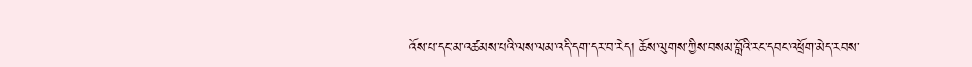འོས་པ་དང་མ་འཚམས་པའི་ལས་ལམ་འདི་དག་དར་བ་རེད། ཆོས་ལུགས་ཀྱིས་བསམ་བློའི་རང་དབང་འཕྲོག་མེད་རབས་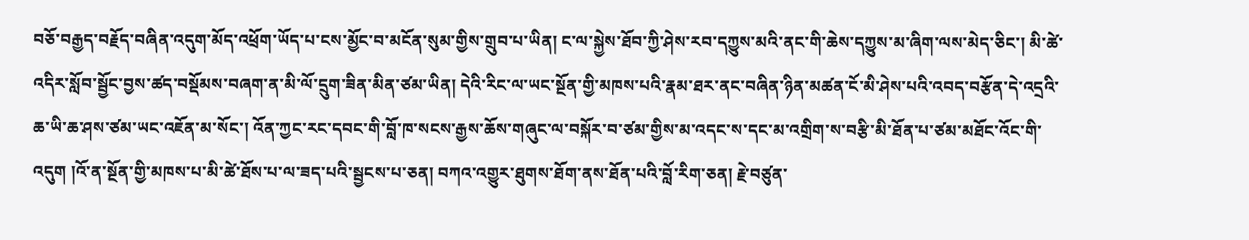བཅོ་བརྒྱད་བརྗོད་བཞིན་འདུག་མོད་འཕྲོག་ཡོད་པ་ངས་མྱོང་བ་མངོན་སུམ་གྱིས་གྲུབ་པ་ཡིན། ང་ལ་སྐྱེས་ཐོབ་ཀྱི་ཤེས་རབ་དཀྱུས་མའི་ནང་གི་ཆེས་དཀྱུས་མ་ཞིག་ལས་མེད་ཅིང་། མི་ཚེ་འདིར་སློབ་སྦྱོང་བྱས་ཚད་བསྡོམས་བཞག་ན་མི་ལོ་དྲུག་ཟིན་མིན་ཙམ་ཡིན། དེའི་རིང་ལ་ཡང་སྔོན་གྱི་མཁས་པའི་རྣམ་ཐར་ནང་བཞིན་ཉིན་མཚན་ངོ་མི་ཤེས་པའི་འབད་བརྩོན་དེ་འདྲའི་ཆ་ཡི་ཆ་ཤས་ཙམ་ཡང་འཇོན་མ་སོང་། འོན་ཀྱང་རང་དབང་གི་བློ་ཁ་སངས་རྒྱས་ཆོས་གཞུང་ལ་བསྐོར་བ་ཙམ་གྱིས་མ་འདང་ས་དང་མ་འགྲིག་ས་བརྩི་མི་ཐོན་པ་ཙམ་མཐོང་འོང་གི་འདུག །འོ་ན་སྔོན་གྱི་མཁས་པ་མི་ཚེ་ཐོས་པ་ལ་ཟད་པའི་སྦྱངས་པ་ཅན། བཀའ་འགྱུར་ཐུགས་ཐོག་ནས་ཐོན་པའི་བློ་རིག་ཅན། རྗེ་བཙུན་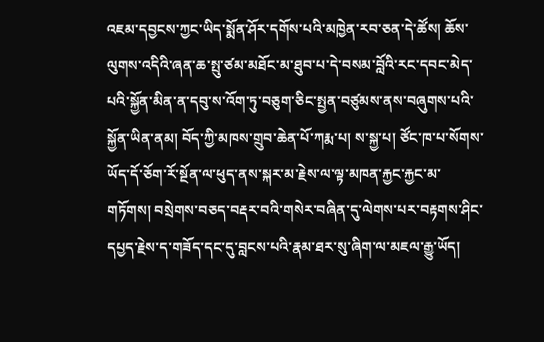འཇམ་དབྱངས་ཀྱང་ཡིད་སྨོན་ཤོར་དགོས་པའི་མཁྱེན་རབ་ཅན་དེ་ཚོས། ཆོས་ལུགས་འདིའི་ཞན་ཆ་སྤུ་ཙམ་མཐོང་མ་ཐུབ་པ་དེ་བསམ་བློའི་རང་དབང་མེད་པའི་སྐྱོན་མིན་ན་དབུ་ས་འོག་ཏུ་བཅུག་ཅིང་སྤྱན་བཙུམས་ནས་བཞུགས་པའི་སྐྱོན་ཡིན་ནམ། བོད་ཀྱི་མཁས་གྲུབ་ཆེན་པོ་ཀརྨ་པ། ས་སྐྱ་པ། ཙོང་ཁ་པ་སོགས་ཡོད་དོ་ཅོག་རོ་སྔོན་ལ་ཕུད་ནས་སྐར་མ་རྗེས་ལ་ལྟ་མཁན་རྐྱང་རྐྱང་མ་གཏོགས། བསྲེགས་བཅད་བརྡར་བའི་གསེར་བཞིན་དུ་ལེགས་པར་བརྟགས་ཤིང་དཔྱད་རྗེས་ད་གཟོད་དང་དུ་བླངས་པའི་རྣམ་ཐར་སུ་ཞིག་ལ་མཇལ་རྒྱུ་ཡོད།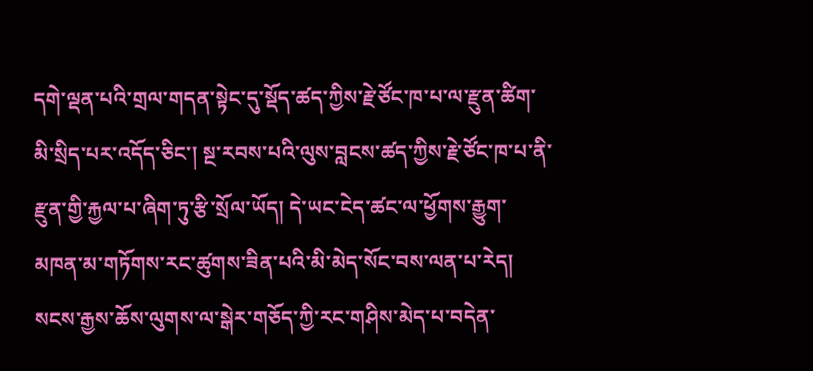དགེ་ལྡན་པའི་གྲལ་གདན་སྟེང་དུ་སྡོད་ཚད་ཀྱིས་རྗེ་ཙོང་ཁ་པ་ལ་རྫུན་ཚིག་མི་སྲིད་པར་འདོད་ཅིང་། སྔ་རབས་པའི་ལུས་བླངས་ཚད་ཀྱིས་རྗེ་ཙོང་ཁ་པ་ནི་རྫུན་གྱི་རྐྱལ་པ་ཞིག་ཏུ་རྩི་སྲོལ་ཡོད། དེ་ཡང་ངེད་ཚང་ལ་ཕྱོགས་རྒྱུག་མཁན་མ་གཏོགས་རང་ཚུགས་ཟིན་པའི་མི་མེད་སོང་བས་ལན་པ་རེད། སངས་རྒྱས་ཆོས་ལུགས་ལ་སྒེར་གཅོད་ཀྱི་རང་གཤིས་མེད་པ་བདེན་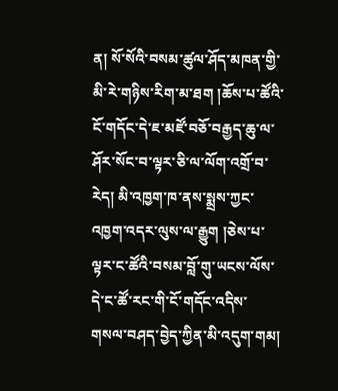ན། སོ་སོའི་བསམ་ཚུལ་ཤོད་མཁན་གྱི་མི་རེ་གཉིས་རིག་མ་ཐག །ཆོས་པ་ཚོའི་ངོ་གདོང་དེ་ཇ་མཛོ་བཅོ་བརྒྱད་ཆུ་ལ་ཤོར་སོང་བ་ལྟར་ཅི་ལ་ལོག་འགྲོ་བ་རེད། མི་འཁྱག་ཁ་ནས་སྨྲས་ཀྱང་འཁྱག་འདར་ལུས་ལ་རྒྱུག །ཅེས་པ་ལྟར་ང་ཚོའི་བསམ་བློ་གུ་ཡངས་ལོས་དེ་ང་ཚོ་རང་གི་ངོ་གདོང་འདིས་གསལ་བཤད་བྱེད་ཀྱིན་མི་འདུག་གམ།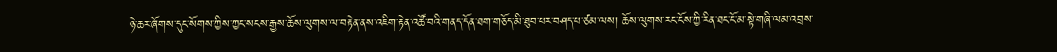ཉེ་ཆར་ཞོགས་དུང་སོགས་ཀྱིས་ཀྱང་སངས་རྒྱས་ཆོས་ལུགས་ལ་བརྟེན་ནས་འཇིག་རྟེན་འཚོ་བའི་གནད་དོན་ཐག་གཅོད་མི་ཐུབ་པར་བཤད་པ་ཙམ་ལས། ཆོས་ལུགས་རང་ངོས་ཀྱི་རིན་ཐང་ངོ་མ་སྟེ་གཞི་ལམ་འབྲས་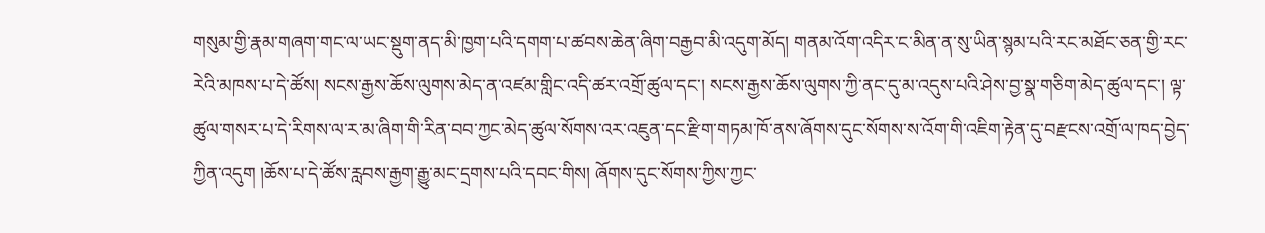གསུམ་གྱི་རྣམ་གཞག་གང་ལ་ཡང་སྡུག་ནད་མི་ཁྱག་པའི་དགག་པ་ཚབས་ཆེན་ཞིག་བརྒྱབ་མི་འདུག་མོད། གནམ་འོག་འདིར་ང་མིན་ན་སུ་ཡིན་སྙམ་པའི་རང་མཐོང་ཅན་གྱི་རང་རེའི་མཁས་པ་དེ་ཚོས། སངས་རྒྱས་ཆོས་ལུགས་མེད་ན་འཛམ་གླིང་འདི་ཚར་འགྲོ་ཚུལ་དང་། སངས་རྒྱས་ཆོས་ལུགས་ཀྱི་ནང་དུ་མ་འདུས་པའི་ཤེས་བྱ་སྣ་གཅིག་མེད་ཚུལ་དང་། ལྟ་ཚུལ་གསར་པ་དེ་རིགས་ལ་ར་མ་ཞིག་གི་རིན་བབ་ཀྱང་མེད་ཚུལ་སོགས་འར་འཇུན་དང་རྫིག་གཏམ་ཁོ་ནས་ཞོགས་དུང་སོགས་ས་འོག་གི་འཇིག་རྟེན་དུ་བརྫངས་འགྲོ་ལ་ཁད་བྱེད་ཀྱིན་འདུག །ཆོས་པ་དེ་ཚོས་རླབས་རྒྱག་རྒྱུ་མང་དྲགས་པའི་དབང་གིས། ཞོགས་དུང་སོགས་ཀྱིས་ཀྱང་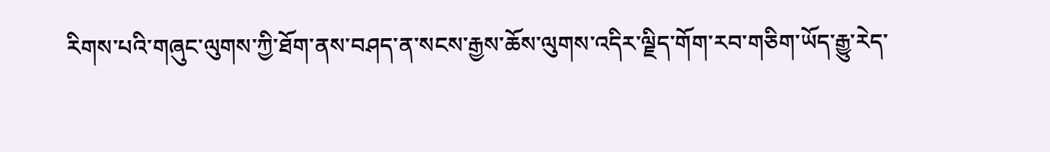རིགས་པའི་གཞུང་ལུགས་ཀྱི་ཐོག་ནས་བཤད་ན་སངས་རྒྱས་ཆོས་ལུགས་འདིར་ལྗིད་གོག་རབ་གཅིག་ཡོད་རྒྱུ་རེད་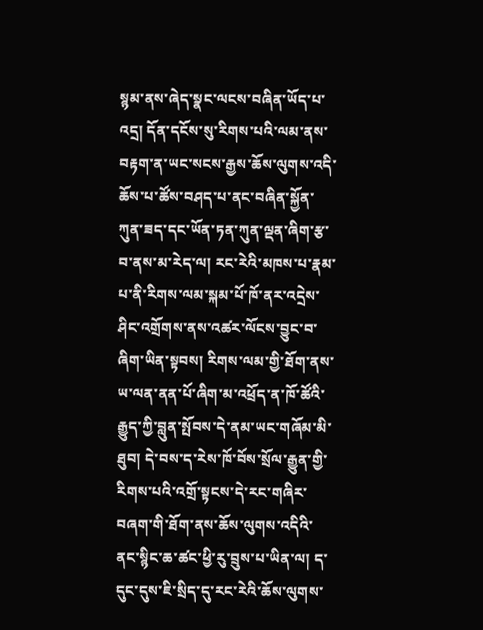སྙམ་ནས་ཞེད་སྣང་ལངས་བཞིན་ཡོད་པ་འདྲ། དོན་དངོས་སུ་རིགས་པའི་ལམ་ནས་བརྟག་ན་ཡང་སངས་རྒྱས་ཆོས་ལུགས་འདི་ཆོས་པ་ཚོས་བཤད་པ་ནང་བཞིན་སྐྱོན་ཀུན་ཟད་དང་ཡོན་ཏན་ཀུན་ལྡན་ཞིག་རྩ་བ་ནས་མ་རེད་ལ། རང་རེའི་མཁས་པ་རྣམ་པ་ནི་རིགས་ལམ་སྐམ་པོ་ཁོ་ནར་འདྲེས་ཤིང་འགྲོགས་ནས་འཚར་ལོངས་བྱུང་བ་ཞིག་ཡིན་སྟབས། རིགས་ལམ་གྱི་ཐོག་ནས་ཡ་ལན་ནན་པོ་ཞིག་མ་འཕྲོད་ན་ཁོ་ཚོའི་རྒྱུད་ཀྱི་བླུན་སྤོབས་དེ་ནམ་ཡང་གཞོམ་མི་ཐུབ། དེ་བས་ད་རེས་ཁོ་བོས་སྲོལ་རྒྱུན་གྱི་རིགས་པའི་འགྲོ་སྟངས་དེ་རང་གཞིར་བཞག་གི་ཐོག་ནས་ཆོས་ལུགས་འདིའི་ནང་སྙིང་ཆ་ཚང་ཕྱི་རུ་བྲུས་པ་ཡིན་ལ། ད་དུང་དུས་ཇི་སྲིད་དུ་རང་རེའི་ཆོས་ལུགས་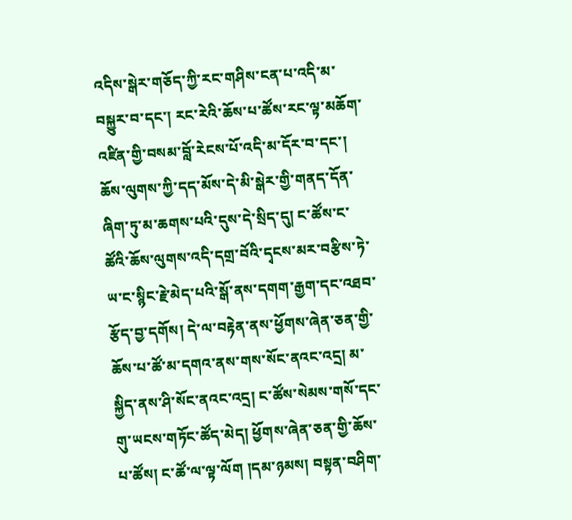འདིས་སྒེར་གཅོད་ཀྱི་རང་གཤིས་ངན་པ་འདི་མ་བསྐྱུར་བ་དང་། རང་རེའི་ཆོས་པ་ཚོས་རང་ལྟ་མཆོག་འཛིན་གྱི་བསམ་བློ་རེངས་པོ་འདི་མ་དོར་བ་དང་། ཆོས་ལུགས་ཀྱི་དད་མོས་དེ་མི་སྒེར་གྱི་གནད་དོན་ཞིག་ཏུ་མ་ཆགས་པའི་དུས་དེ་སྲིད་དུ། ང་ཚོས་ང་ཚོའི་ཆོས་ལུགས་འདི་དགྲ་བོའི་དྭངས་མར་བརྩིས་ཏེ་ཡ་ང་སྙིང་རྗེ་མེད་པའི་སྒོ་ནས་དགག་རྒྱག་དང་འཐབ་རྩོད་བྱ་དགོས། དེ་ལ་བརྟེན་ནས་ཕྱོགས་ཞེན་ཅན་གྱི་ཆོས་པ་ཚོ་མ་དགའ་ནས་གས་སོང་ནའང་འདྲ། མ་སྐྱིད་ནས་ཤི་སོང་ནའང་འདྲ། ང་ཚོས་སེམས་གསོ་དང་གུ་ཡངས་གཏོང་ཚོད་མེད། ཕྱོགས་ཞེན་ཅན་གྱི་ཆོས་པ་ཚོས། ང་ཚོ་ལ་ལྟ་ལོག །དམ་ཉམས། བསྟན་བཤིག་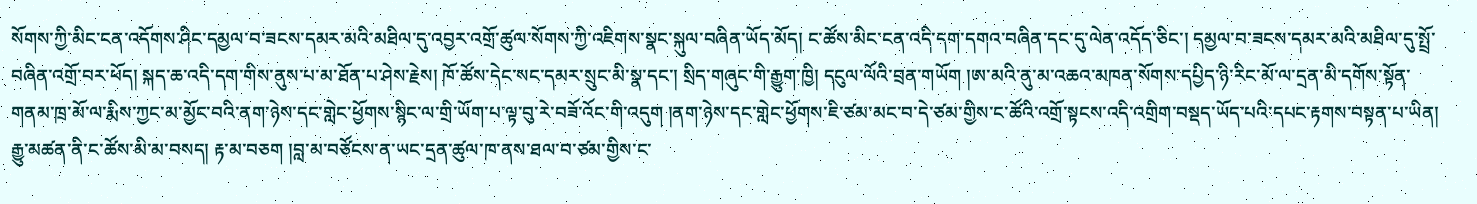སོགས་ཀྱི་མིང་ངན་འདོགས་ཤིང་དམྱལ་བ་ཟངས་དམར་མའི་མཐིལ་དུ་འབྱར་འགྲོ་ཚུལ་སོགས་ཀྱི་འཇིགས་སྣང་སྐུལ་བཞིན་ཡོད་མོད། ང་ཚོས་མིང་ངན་འདི་དག་དགའ་བཞིན་དང་དུ་ལེན་འདོད་ཅིང་། དམྱལ་བ་ཟངས་དམར་མའི་མཐིལ་དུ་སྤྲོ་བཞིན་འགྲོ་བར་ཕོད། སྐད་ཆ་འདི་དག་གིས་ནུས་པ་མ་ཐོན་པ་ཤེས་རྗེས། ཁོ་ཚོས་དེང་སང་དམར་སྲུང་མི་སྣ་དང་། སྲིད་གཞུང་གི་རྒྱུག་ཁྱི། དངུལ་ལོའི་བྲན་གཡོག །ཨ་མའི་ནུ་མ་འཆའ་མཁན་སོགས་དཔྱིད་ཉི་རིང་མོ་ལ་དྲན་མི་དགོས་སྟོན་གནམ་ཁྲ་མོ་ལ་རྨིས་ཀྱང་མ་མྱོང་བའི་ནག་ཉེས་དང་གླེང་ཕྱོགས་སྙིང་ལ་གྲི་ཡོག་པ་ལྟ་བུ་རེ་བཟོ་འོང་གི་འདུག །ནག་ཉེས་དང་གླེང་ཕྱོགས་ཇི་ཙམ་མང་བ་དེ་ཙམ་གྱིས་ང་ཚོའི་འགྲོ་སྟངས་འདི་འགྲིག་བསྡད་ཡོད་པའི་དཔང་རྟགས་བསྟན་པ་ཡིན། རྒྱུ་མཚན་ནི་ང་ཚོས་མི་མ་བསད། རྟ་མ་བཅག །བླ་མ་བཙོངས་ན་ཡང་དྲན་ཚུལ་ཁ་ནས་ཐལ་བ་ཙམ་གྱིས་ང་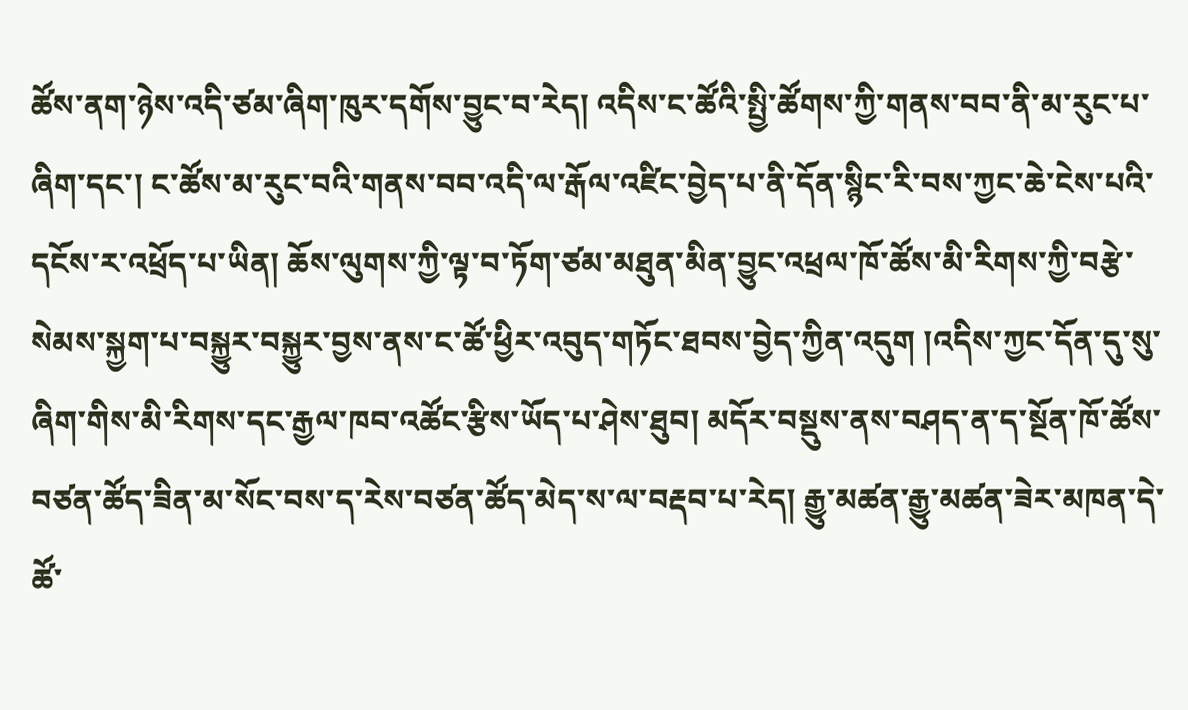ཚོས་ནག་ཉེས་འདི་ཙམ་ཞིག་ཁུར་དགོས་བྱུང་བ་རེད། འདིས་ང་ཚོའི་སྤྱི་ཚོགས་ཀྱི་གནས་བབ་ནི་མ་རུང་པ་ཞིག་དང་། ང་ཚོས་མ་རུང་བའི་གནས་བབ་འདི་ལ་རྒོལ་འཛིང་བྱེད་པ་ནི་དོན་སྙིང་རི་བས་ཀྱང་ཆེ་ངེས་པའི་དངོས་ར་འཕྲོད་པ་ཡིན། ཆོས་ལུགས་ཀྱི་ལྟ་བ་ཏོག་ཙམ་མཐུན་མིན་བྱུང་འཕྲལ་ཁོ་ཚོས་མི་རིགས་ཀྱི་བརྩེ་སེམས་སྐྱག་པ་བསྐྱུར་བསྐྱུར་བྱས་ནས་ང་ཚོ་ཕྱིར་འབུད་གཏོང་ཐབས་བྱེད་ཀྱིན་འདུག །འདིས་ཀྱང་དོན་དུ་སུ་ཞིག་གིས་མི་རིགས་དང་རྒྱལ་ཁབ་འཚོང་རྩིས་ཡོད་པ་ཤེས་ཐུབ། མདོར་བསྡུས་ནས་བཤད་ན་ད་སྔོན་ཁོ་ཚོས་བཙན་ཚོད་ཟིན་མ་སོང་བས་ད་རེས་བཙན་ཚོད་མེད་ས་ལ་བརྡབ་པ་རེད། རྒྱུ་མཚན་རྒྱུ་མཚན་ཟེར་མཁན་དེ་ཚོ་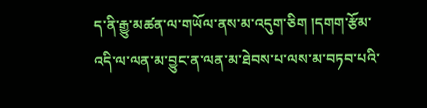ད་ནི་རྒྱུ་མཚན་ལ་གཡོལ་ནས་མ་འདུག་ཅིག །དགག་རྩོམ་འདི་ལ་ལན་མ་བྱུང་ན་ལན་མ་ཐེབས་པ་ལས་མ་བཏབ་པའི་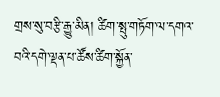གྲས་སུ་བརྩི་རྒྱུ་མིན། ཚིག་སྤུ་གཏོག་ལ་དགའ་བའི་དགེ་ལྡན་པ་ཚོས་ཚིག་སྐྱོན་